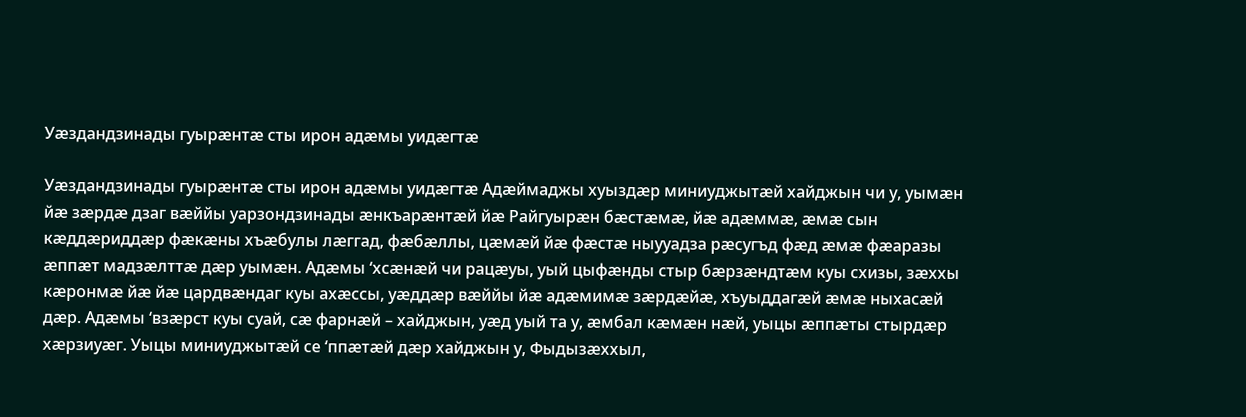Уæздандзинады гуырæнтæ сты ирон адæмы уидæгтæ

Уæздандзинады гуырæнтæ сты ирон адæмы уидæгтæ Адæймаджы хуыздæр миниуджытæй хайджын чи у, уымæн йæ зæрдæ дзаг вæййы уарзондзинады æнкъарæнтæй йæ Райгуырæн бæстæмæ, йæ адæммæ, æмæ сын кæддæриддæр фæкæны хъæбулы лæггад, фæбæллы, цæмæй йæ фæстæ ныууадза рæсугъд фæд æмæ фæаразы æппæт мадзæлттæ дæр уымæн. Адæмы ‘хсæнæй чи рацæуы, уый цыфæнды стыр бæрзæндтæм куы схизы, зæххы кæронмæ йæ йæ цардвæндаг куы ахæссы, уæддæр вæййы йæ адæмимæ зæрдæйæ, хъуыддагæй æмæ ныхасæй дæр. Адæмы ‘взæрст куы суай, сæ фарнæй – хайджын, уæд уый та у, æмбал кæмæн нæй, уыцы æппæты стырдæр хæрзиуæг. Уыцы миниуджытæй се ‘ппæтæй дæр хайджын у, Фыдызæххыл,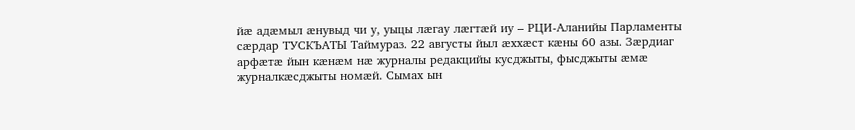йæ адæмыл æнувыд чи у, уыцы лæгау лæгтæй иу – РЦИ-Аланийы Парламенты сæрдар ТУСКЪАТЫ Таймураз. 22 августы йыл æххæст кæны 60 азы. Зæрдиаг арфæтæ йын кæнæм нæ журналы редакцийы кусджыты, фысджыты æмæ журналкæсджыты номæй. Сымах ын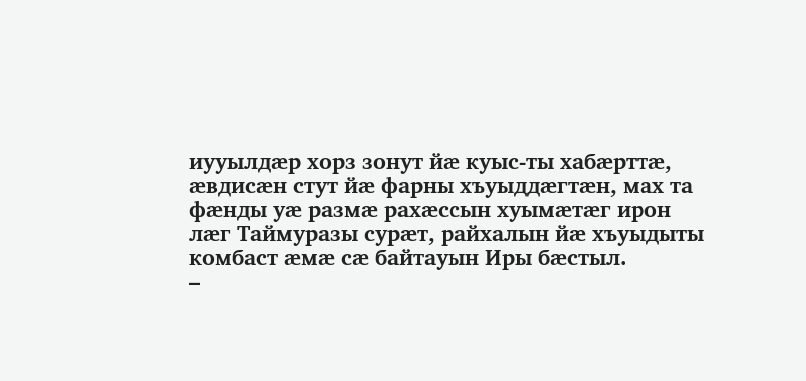иууылдæр хорз зонут йæ куыс-ты хабæрттæ, æвдисæн стут йæ фарны хъуыддæгтæн, мах та фæнды уæ размæ рахæссын хуымæтæг ирон лæг Таймуразы сурæт, райхалын йæ хъуыдыты комбаст æмæ сæ байтауын Иры бæстыл.
–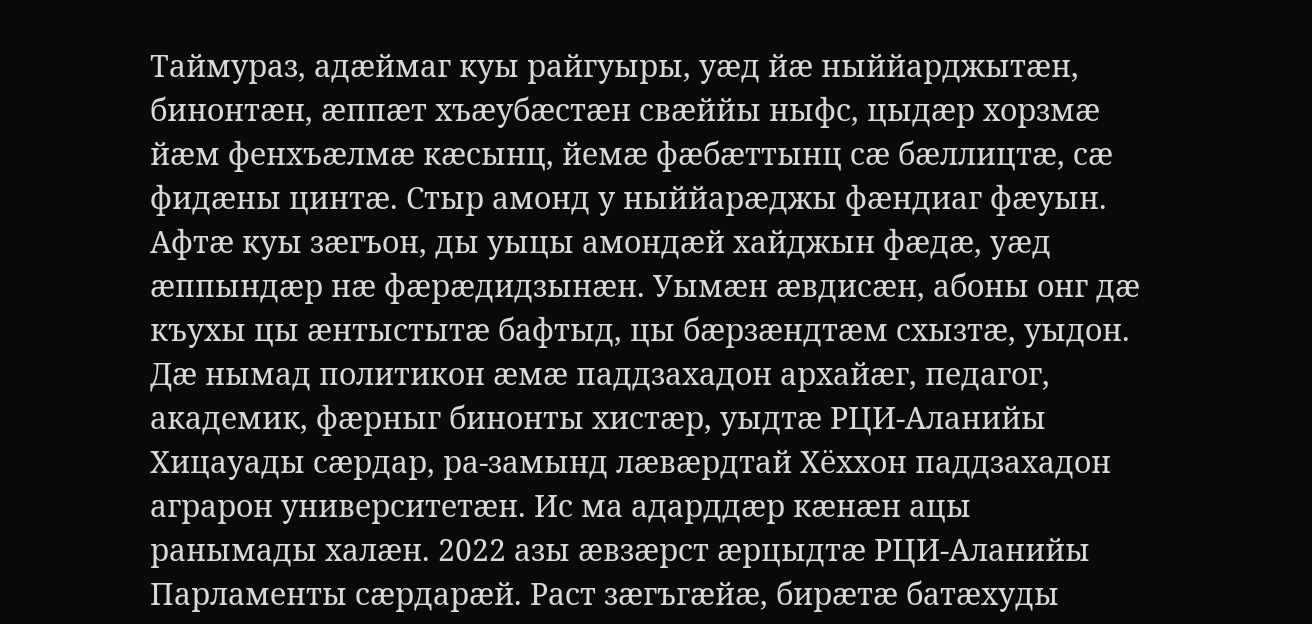Таймураз, адæймаг куы райгуыры, уæд йæ ныййарджытæн, бинонтæн, æппæт хъæубæстæн свæййы ныфс, цыдæр хорзмæ йæм фенхъæлмæ кæсынц, йемæ фæбæттынц сæ бæллицтæ, сæ фидæны цинтæ. Стыр амонд у ныййарæджы фæндиаг фæуын. Афтæ куы зæгъон, ды уыцы амондæй хайджын фæдæ, уæд æппындæр нæ фæрæдидзынæн. Уымæн æвдисæн, абоны онг дæ къухы цы æнтыстытæ бафтыд, цы бæрзæндтæм схызтæ, уыдон. Дæ нымад политикон æмæ паддзахадон архайæг, педагог, академик, фæрныг бинонты хистæр, уыдтæ РЦИ-Аланийы Хицауады сæрдар, ра-замынд лæвæрдтай Хёххон паддзахадон аграрон университетæн. Ис ма адарддæр кæнæн ацы ранымады халæн. 2022 азы æвзæрст æрцыдтæ РЦИ-Аланийы Парламенты сæрдарæй. Раст зæгъгæйæ, бирæтæ батæхуды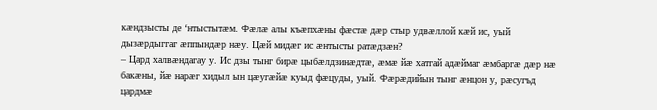кæндзысты де ‘нтыстытæм. Фæлæ алы къæпхæны фæстæ дæр стыр удвæллой кæй ис, уый дызæрдыггаг æппындæр нæу. Цæй мидæг ис æнтысты ратæдзæн?
– Цард халвæндагау у. Ис дзы тынг бирæ цыбæлдзинæдтæ, æмæ йæ хатгай адæймаг æмбаргæ дæр нæ бакæны, йæ нарæг хидыл ын цæугæйæ куыд фæцуды, уый. Фæрæдийын тынг æнцон у, рæсугъд цардмæ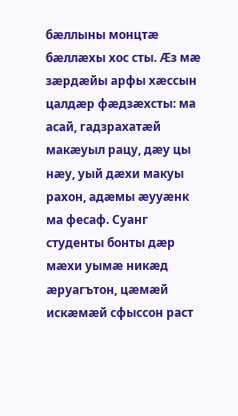бæллыны монцтæ бæллæхы хос сты. Æз мæ зæрдæйы арфы хæссын цалдæр фæдзæхсты: ма асай, гадзрахатæй макæуыл рацу, дæу цы нæу, уый дæхи макуы рахон, адæмы æууæнк ма фесаф. Суанг студенты бонты дæр мæхи уымæ никæд æруагътон, цæмæй искæмæй сфыссон раст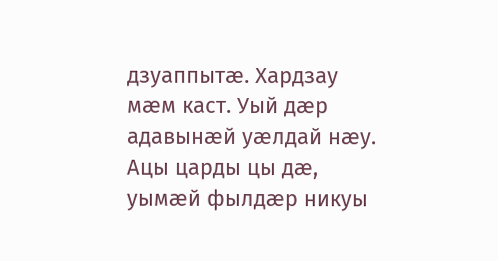дзуаппытæ. Хардзау мæм каст. Уый дæр адавынæй уæлдай нæу. Ацы царды цы дæ, уымæй фылдæр никуы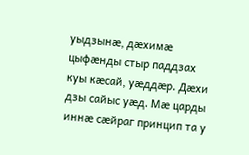уыдзынæ, дæхимæ цыфæнды стыр паддзах куы кæсай, уæддæр. Дæхи дзы сайыс уæд. Мæ царды иннæ сæйраг принцип та у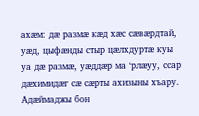ахæм: дæ размæ кæд хæс сæвæрдтай, уæд, цыфæнды стыр цæлхдуртæ куы уа дæ размæ, уæддæр ма ‘рлæуу, ссар дæхимидæг сæ сæрты ахизыны хъару. Адæймаджы бон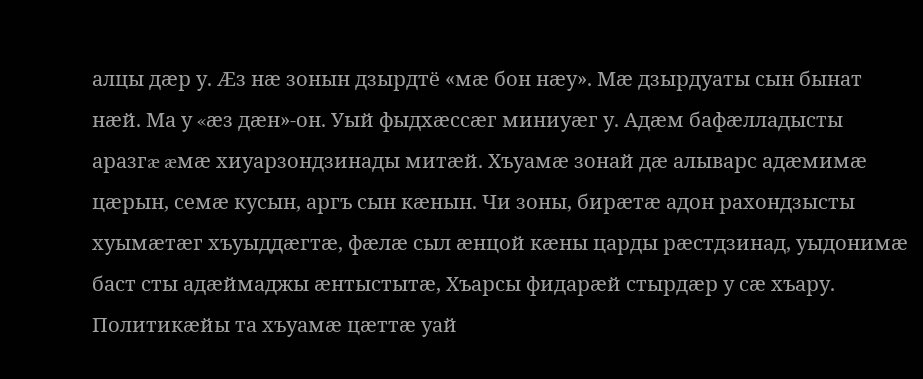алцы дæр у. Æз нæ зонын дзырдтё «мæ бон нæу». Мæ дзырдуаты сын бынат нæй. Ма у «æз дæн»-он. Уый фыдхæссæг миниуæг у. Адæм бафæлладысты аразгæ æмæ хиуарзондзинады митæй. Хъуамæ зонай дæ алыварс адæмимæ цæрын, семæ кусын, аргъ сын кæнын. Чи зоны, бирæтæ адон рахондзысты хуымæтæг хъуыддæгтæ, фæлæ сыл æнцой кæны царды рæстдзинад, уыдонимæ баст сты адæймаджы æнтыстытæ, Хъарсы фидарæй стырдæр у сæ хъару. Политикæйы та хъуамæ цæттæ уай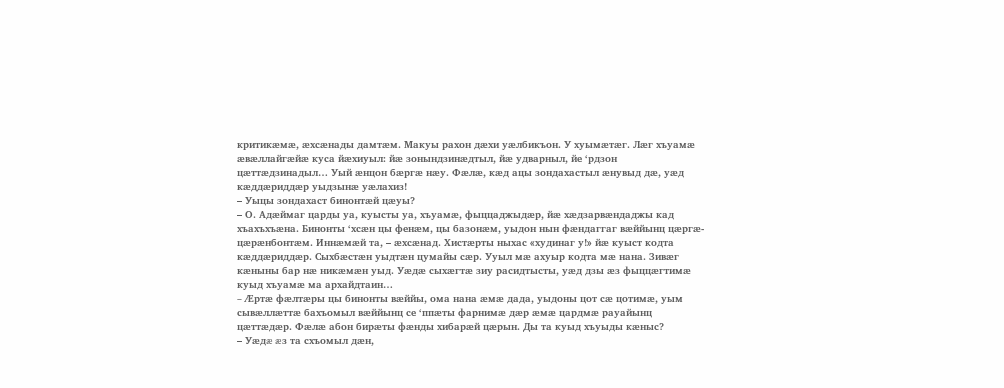критикæмæ, æхсæнады дамтæм. Макуы рахон дæхи уæлбикъон. У хуымæтæг. Лæг хъуамæ æвæллайгæйæ куса йæхиуыл: йæ зонындзинæдтыл, йæ удварныл, йе ‘рдзон цæттæдзинадыл… Уый æнцон бæргæ нæу. Фæлæ, кæд ацы зондахастыл æнувыд дæ, уæд кæддæриддæр уыдзынæ уæлахиз!
– Уыцы зондахаст бинонтæй цæуы?
– О. Адæймаг царды уа, куысты уа, хъуамæ, фыццаджыдæр, йæ хæдзарвæндаджы кад хъахъхъæна. Бинонты ‘хсæн цы фенæм, цы базонæм, уыдон нын фæндаггаг вæййынц цæргæ-цæрæнбонтæм. Иннæмæй та, – æхсæнад. Хистæрты ныхас «худинаг у!» йæ куыст кодта кæддæриддæр. Сыхбæстæн уыдтæн цумайы сæр. Ууыл мæ ахуыр кодта мæ нана. Зивæг кæныны бар нæ никæмæн уыд. Уæдæ сыхæгтæ зиу расидтысты, уæд дзы æз фыццæгтимæ куыд хъуамæ ма архайдтаин…
– Æртæ фæлтæры цы бинонты вæййы, ома нана æмæ дада, уыдоны цот сæ цотимæ, уым сывæллæттæ бахъомыл вæййынц се ‘ппæты фарнимæ дæр æмæ цардмæ рауайынц цæттæдæр. Фæлæ абон бирæты фæнды хибарæй цæрын. Ды та куыд хъуыды кæныс?
– Уæдæ æз та схъомыл дæн,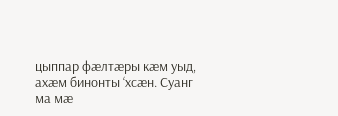цыппар фæлтæры кæм уыд, ахæм бинонты ‘хсæн. Суанг ма мæ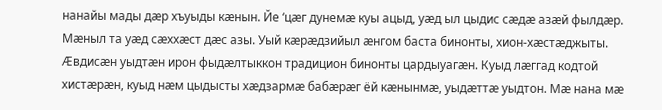нанайы мады дæр хъуыды кæнын. Йе ‘цæг дунемæ куы ацыд, уæд ыл цыдис сæдæ азæй фылдæр. Мæныл та уæд сæххæст дæс азы. Уый кæрæдзийыл æнгом баста бинонты, хион-хæстæджыты. Æвдисæн уыдтæн ирон фыдæлтыккон традицион бинонты цардыуагæн. Куыд лæггад кодтой хистæрæн, куыд нæм цыдысты хæдзармæ бабæрæг ёй кæнынмæ, уыдæттæ уыдтон. Мæ нана мæ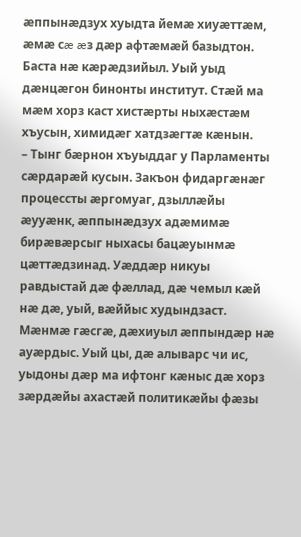æппынæдзух хуыдта йемæ хиуæттæм, æмæ сæ æз дæр афтæмæй базыдтон. Баста нæ кæрæдзийыл. Уый уыд дæнцæгон бинонты институт. Стæй ма мæм хорз каст хистæрты ныхæстæм хъусын, химидæг хатдзæгтæ кæнын.
– Тынг бæрнон хъуыддаг у Парламенты сæрдарæй кусын. Закъон фидаргæнæг процессты æргомуаг, дзыллæйы æууæнк, æппынæдзух адæмимæ бирæвæрсыг ныхасы бацæуынмæ цæттæдзинад. Уæддæр никуы равдыстай дæ фæллад, дæ чемыл кæй нæ дæ, уый, вæййыс худындзаст. Мæнмæ гæсгæ, дæхиуыл æппындæр нæ ауæрдыс. Уый цы, дæ алыварс чи ис, уыдоны дæр ма ифтонг кæныс дæ хорз зæрдæйы ахастæй политикæйы фæзы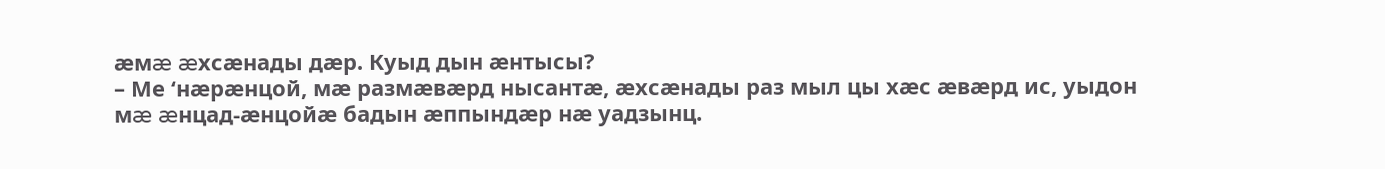æмæ æхсæнады дæр. Куыд дын æнтысы?
– Ме ‘нæрæнцой, мæ размæвæрд нысантæ, æхсæнады раз мыл цы хæс æвæрд ис, уыдон мæ æнцад-æнцойæ бадын æппындæр нæ уадзынц.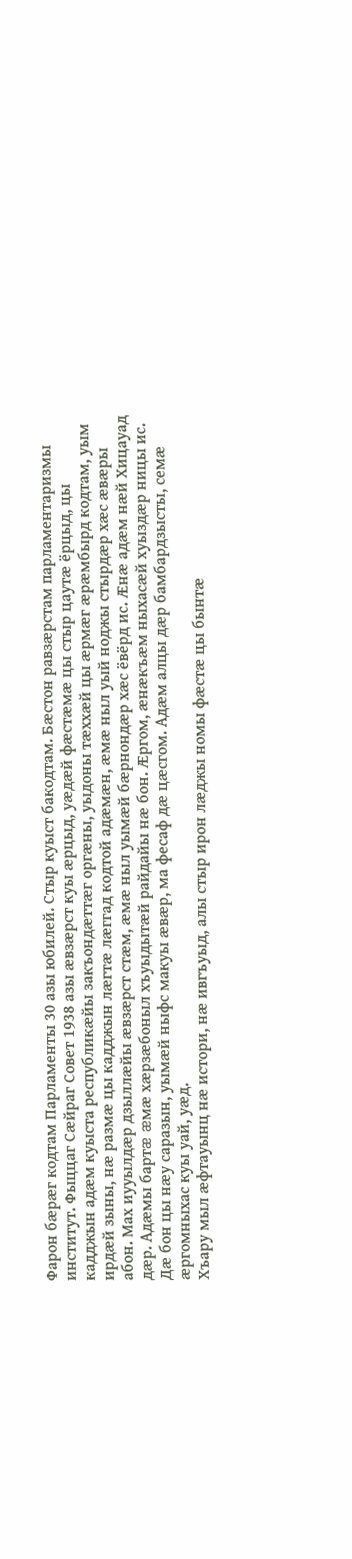Фарон бæрæг кодтам Парламенты 30 азы юбилей. Стыр куыст бакодтам. Бæстон равзæрстам парламентаризмы институт. Фыццаг Сæйраг Совет 1938 азы æвзæрст куы æрцыд, уæдæй фæстæмæ цы стыр цаутæ ёрцыд, цы кадджын адæм куыста республикæйы закъондæттæг оргæны, уыдоны тæххæй цы æрмæг æрæмбырд кодтам, уым ирдæй зыны, нæ размæ цы кадджын лæгтæ лæггад кодтой адæмæн, æмæ ныл уый ноджы стырдæр хæс æвæры абон. Мах иууылдæр дзыллæйы æвзæрст стæм, æмæ ныл уымæй бæрнондæр хæс ёвёрд ис. Æнæ адæм нæй Хицауад дæр. Адæмы бартæ æмæ хæрзæбоныл хъуыдытæй райдайы нæ бон. Æргом, æнæкъæм ныхасæй хуыздæр ницы ис. Дæ бон цы нæу саразын, уымæй ныфс макуы æвæр, ма фесаф дæ цæсгом. Адæм алцы дæр бамбардзысты, семæ æргомныхас куы уай, уæд.
Хъару мыл æфтауынц нæ истори, нæ ивгъуыд, алы стыр ирон лæджы номы фæстæ цы бынтæ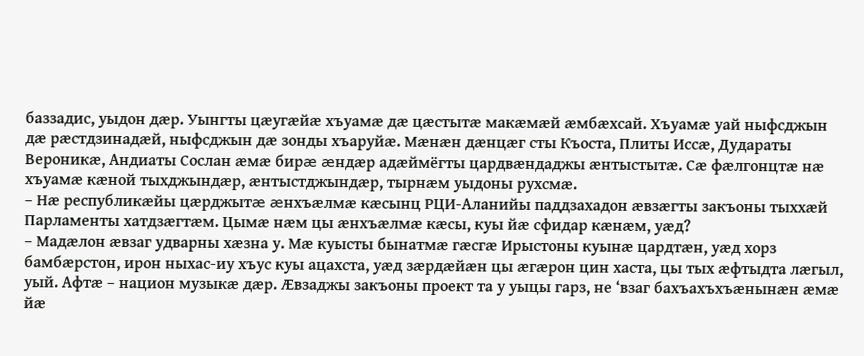баззадис, уыдон дæр. Уынгты цæугæйæ хъуамæ дæ цæстытæ макæмæй æмбæхсай. Хъуамæ уай ныфсджын дæ рæстдзинадæй, ныфсджын дæ зонды хъаруйæ. Мæнæн дæнцæг сты Къоста, Плиты Иссæ, Дудараты Вероникæ, Андиаты Сослан æмæ бирæ æндæр адæймёгты цардвæндаджы æнтыстытæ. Сæ фæлгонцтæ нæ хъуамæ кæной тыхджындæр, æнтыстджындæр, тырнæм уыдоны рухсмæ.
– Нæ республикæйы цæрджытæ æнхъæлмæ кæсынц РЦИ-Аланийы паддзахадон æвзæгты закъоны тыххæй Парламенты хатдзæгтæм. Цымæ нæм цы æнхъæлмæ кæсы, куы йæ сфидар кæнæм, уæд?
– Мадæлон æвзаг удварны хæзна у. Мæ куысты бынатмæ гæсгæ Ирыстоны куынæ цардтæн, уæд хорз бамбæрстон, ирон ныхас-иу хъус куы ацахста, уæд зæрдæйæн цы æгæрон цин хаста, цы тых æфтыдта лæгыл, уый. Афтæ – национ музыкæ дæр. Æвзаджы закъоны проект та у уыцы гарз, не ‘взаг бахъахъхъæнынæн æмæ йæ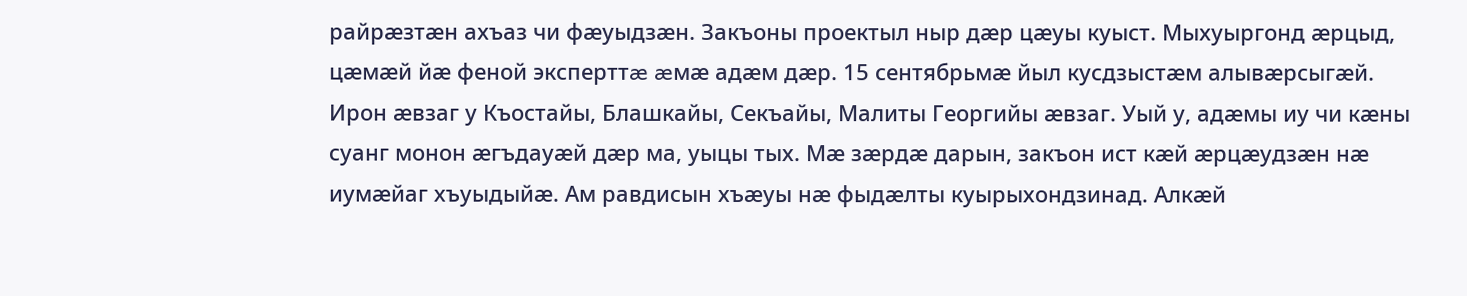райрæзтæн ахъаз чи фæуыдзæн. Закъоны проектыл ныр дæр цæуы куыст. Мыхуыргонд æрцыд, цæмæй йæ феной эксперттæ æмæ адæм дæр. 15 сентябрьмæ йыл кусдзыстæм алывæрсыгæй. Ирон æвзаг у Къостайы, Блашкайы, Секъайы, Малиты Георгийы æвзаг. Уый у, адæмы иу чи кæны суанг монон æгъдауæй дæр ма, уыцы тых. Мæ зæрдæ дарын, закъон ист кæй æрцæудзæн нæ иумæйаг хъуыдыйæ. Ам равдисын хъæуы нæ фыдæлты куырыхондзинад. Алкæй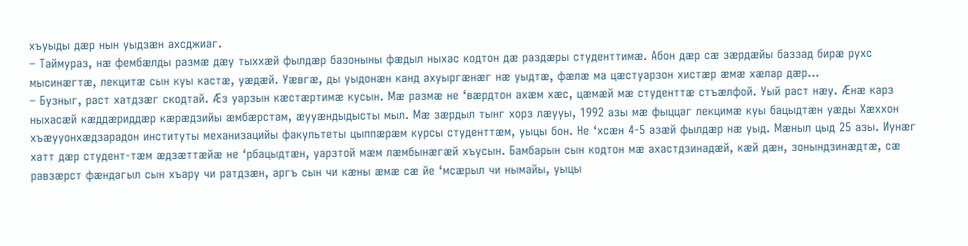хъуыды дæр нын уыдзæн ахсджиаг.
– Таймураз, нæ фембæлды размæ дæу тыххæй фылдæр базоныны фæдыл ныхас кодтон дæ раздæры студенттимæ. Абон дæр сæ зæрдæйы баззад бирæ рухс мысинæгтæ, лекцитæ сын куы кастæ, уæдæй. Уæвгæ, ды уыдонæн канд ахуыргæнæг нæ уыдтæ, фæлæ ма цæстуарзон хистæр æмæ хæлар дæр…
– Бузныг, раст хатдзæг скодтай. Æз уарзын кæстæртимæ кусын. Мæ размæ не ‘вæрдтон ахæм хæс, цæмæй мæ студенттæ стъæлфой. Уый раст нæу. Æнæ карз ныхасæй кæддæриддæр кæрæдзийы æмбæрстам, æууæндыдысты мыл. Мæ зæрдыл тынг хорз лæууы, 1992 азы мæ фыццаг лекцимæ куы бацыдтæн уæды Хæххон хъæууонхæдзарадон институты механизацийы факультеты цыппæрæм курсы студенттæм, уыцы бон. Не ‘хсæн 4-5 азæй фылдæр нæ уыд. Мæныл цыд 25 азы. Иунæг хатт дæр студент-тæм æдзæттæйæ не ‘рбацыдтæн, уарзтой мæм лæмбынæгæй хъусын. Бамбарын сын кодтон мæ ахастдзинадæй, кæй дæн, зонындзинæдтæ, сæ равзæрст фæндагыл сын хъару чи ратдзæн, аргъ сын чи кæны æмæ сæ йе ‘мсæрыл чи нымайы, уыцы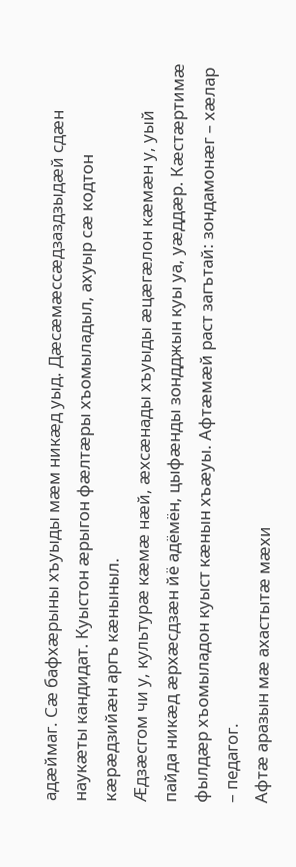адæймаг. Сæ бафхæрыны хъуыды мæм никæд уыд. Дæсæмæссæдзаздзыдæй сдæн наукæты кандидат. Куыстон æрыгон фæлтæры хъомыладыл, ахуыр сæ кодтон кæрæдзийæн аргъ кæныныл.
Æдзæсгом чи у, культурæ кæмæ нæй, æхсæнады хъуыды æцæгæлон кæмæн у, уый пайда никæд æрхæсдзæн йё адёмён, цыфæнды зондджын куы уа, уæддæр. Кæстæртимæ фылдæр хъомыладон куыст кæнын хъæуы. Афтæмæй раст загътай: зондамонæг – хæлар – педагог.
Афтæ аразын мæ ахастытæ мæхи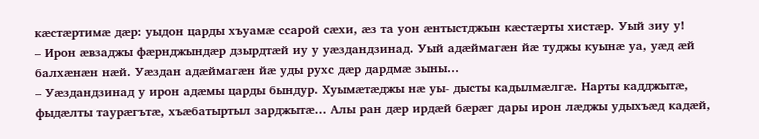кæстæртимæ дæр: уыдон царды хъуамæ ссарой сæхи, æз та уон æнтыстджын кæстæрты хистæр. Уый зиу у!
– Ирон æвзаджы фæрнджындæр дзырдтæй иу у уæздандзинад. Уый адæймагæн йæ туджы куынæ уа, уæд æй балхæнæн нæй. Уæздан адæймагæн йæ уды рухс дæр дардмæ зыны…
– Уæздандзинад у ирон адæмы царды бындур. Хуымæтæджы нæ уы- дысты кадылмæлгæ. Нарты кадджытæ, фыдæлты таурæгътæ, хъæбатыртыл зарджытæ… Алы ран дæр ирдæй бæрæг дары ирон лæджы удыхъæд кадæй,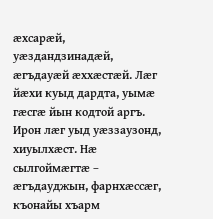æхсарæй, уæздандзинадæй, æгъдауæй æххæстæй. Лæг йæхи куыд дардта, уымæ гæсгæ йын кодтой аргъ. Ирон лæг уыд уæззаузонд, хиуылхæст. Нæ сылгоймæгтæ – æгъдауджын, фарнхæссæг, къонайы хъарм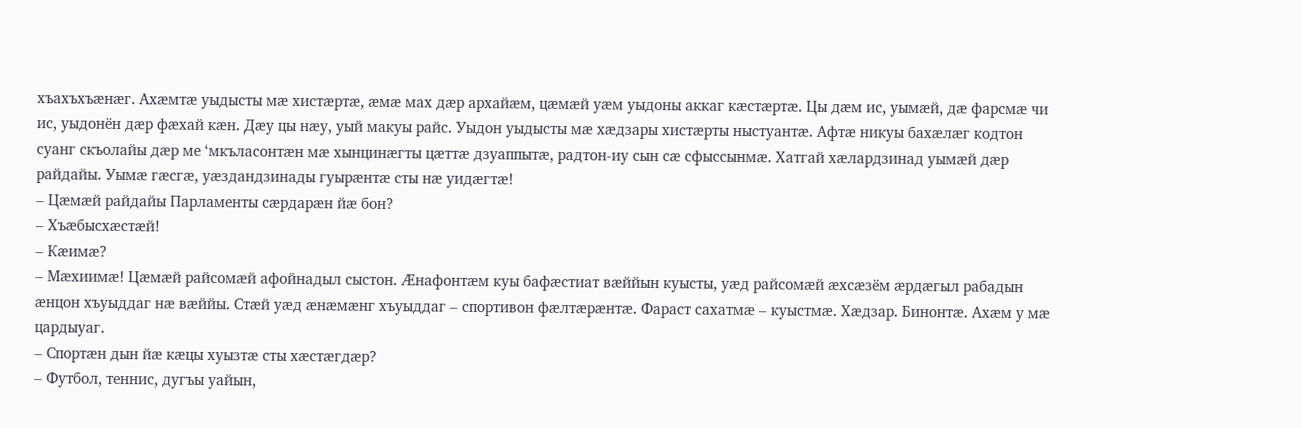хъахъхъæнæг. Ахæмтæ уыдысты мæ хистæртæ, æмæ мах дæр архайæм, цæмæй уæм уыдоны аккаг кæстæртæ. Цы дæм ис, уымæй, дæ фарсмæ чи ис, уыдонён дæр фæхай кæн. Дæу цы нæу, уый макуы райс. Уыдон уыдысты мæ хæдзары хистæрты ныстуантæ. Афтæ никуы бахæлæг кодтон суанг скъолайы дæр ме ‘мкъласонтæн мæ хынцинæгты цæттæ дзуаппытæ, радтон-иу сын сæ сфыссынмæ. Хатгай хæлардзинад уымæй дæр райдайы. Уымæ гæсгæ, уæздандзинады гуырæнтæ сты нæ уидæгтæ!
– Цæмæй райдайы Парламенты сæрдарæн йæ бон?
– Хъæбысхæстæй!
– Кæимæ?
– Мæхиимæ! Цæмæй райсомæй афойнадыл сыстон. Æнафонтæм куы бафæстиат вæййын куысты, уæд райсомæй æхсæзём æрдæгыл рабадын æнцон хъуыддаг нæ вæййы. Стæй уæд æнæмæнг хъуыддаг – спортивон фæлтæрæнтæ. Фараст сахатмæ – куыстмæ. Хæдзар. Бинонтæ. Ахæм у мæ цардыуаг.
– Спортæн дын йæ кæцы хуызтæ сты хæстæгдæр?
– Футбол, теннис, дугъы уайын,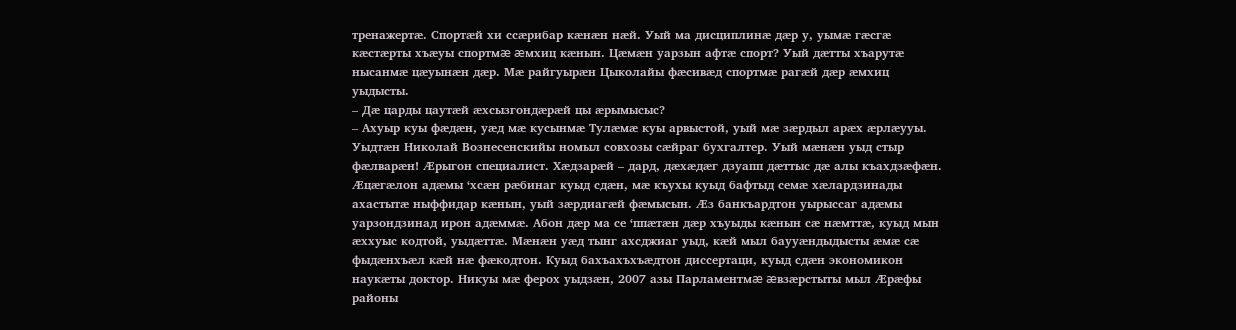тренажертæ. Спортæй хи ссæрибар кæнæн нæй. Уый ма дисциплинæ дæр у, уымæ гæсгæ кæстæрты хъæуы спортмæ æмхиц кæнын. Цæмæн уарзын афтæ спорт? Уый дæтты хъарутæ нысанмæ цæуынæн дæр. Мæ райгуырæн Цыколайы фæсивæд спортмæ рагæй дæр æмхиц уыдысты.
– Дæ царды цаутæй æхсызгондæрæй цы æрымысыс?
– Ахуыр куы фæдæн, уæд мæ кусынмæ Тулæмæ куы арвыстой, уый мæ зæрдыл арæх æрлæууы. Уыдтæн Николай Вознесенскийы номыл совхозы сæйраг бухгалтер. Уый мæнæн уыд стыр фæлварæн! Æрыгон специалист. Хæдзарæй – дард, дæхæдæг дзуапп дæттыс дæ алы къахдзæфæн. Æцæгæлон адæмы ‘хсæн рæбинаг куыд сдæн, мæ къухы куыд бафтыд семæ хæлардзинады ахастытæ ныффидар кæнын, уый зæрдиагæй фæмысын. Æз банкъардтон уырыссаг адæмы уарзондзинад ирон адæммæ. Абон дæр ма се ‘ппæтæн дæр хъуыды кæнын сæ нæмттæ, куыд мын æххуыс кодтой, уыдæттæ. Мæнæн уæд тынг ахсджиаг уыд, кæй мыл баууæндыдысты æмæ сæ фыдæнхъæл кæй нæ фæкодтон. Куыд бахъахъхъæдтон диссертаци, куыд сдæн экономикон наукæты доктор. Никуы мæ ферох уыдзæн, 2007 азы Парламентмæ æвзæрстыты мыл Æрæфы районы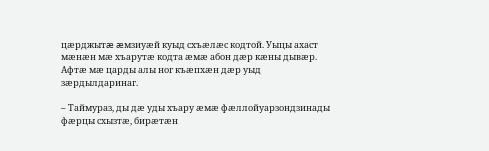цæрджытæ æмзиуæй куыд схъæлæс кодтой. Уыцы ахаст мæнæн мæ хъарутæ кодта æмæ абон дæр кæны дывæр. Афтæ мæ царды алы ног къæпхæн дæр уыд зæрдылдаринаг.

– Таймураз, ды дæ уды хъару æмæ фæллойуарзондзинады фæрцы схызтæ, бирæтæн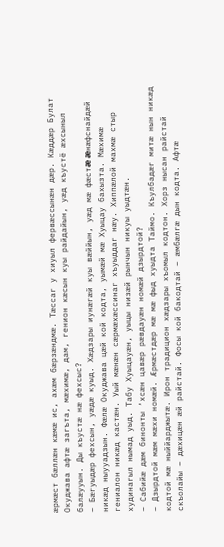æрмæст бæллæн кæмæ ис, ахæм бæрзæндмæ. Тæссаг у хиуыл фервæссынæн дæр. Кæддæр Булат Окуджава афтæ загъта, мæхимæ, дам, генион кæсын куы райдайын, уæд къустё æхсыныл балæууын. Ды къустæ нæ фехсыс?
– Бæгуыдæр фехсын, уæдæ куыд. Хæдзары иунæгæй куы вæййын, уæд мæ фæстæ æнæфснайдæй никæд ныууадзын. Фæлæ Окуджава цæй кой кодта, уымæй мæ Хуыцау бахызта. Мæхимæ гениалон никæд кастæн. Уый мæнæн сæрмæхæссинаг хъуыддаг нæу. Хиппæлой махмæ стыр худинагыл нымад уыд. Табу Хуыцауæн, уыцы низæй рынчын никуы уыдтæн.
– Сабийæ дæм бинонты ‘хсæн цавæр рæвдауæн номæй дзырдтой?
– Дзырдтой мæм мæхи номæй. Æрмæстдæр мæ мæ фыд хуыдта Таймо. Къулбадæг митæ нын никæд кодтой мæ ныййарджытæ. Ирон традицион хæдзары хъомыл кодтон. Хорз нысан райстай скъолайы – дæхицæн æй райстай. Фосы кой бакодтай – æмбæлгæ дын кодта. Афтæ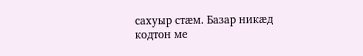сахуыр стæм. Базар никæд кодтон ме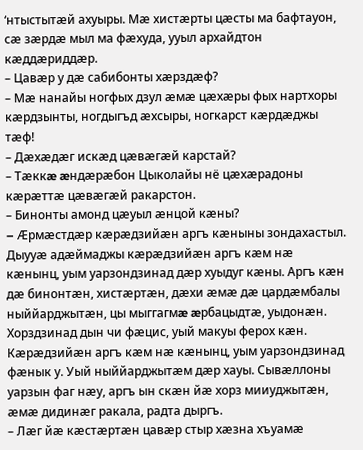‘нтыстытæй ахуыры. Мæ хистæрты цæсты ма бафтауон, сæ зæрдæ мыл ма фæхуда, ууыл архайдтон кæддæриддæр.
– Цавæр у дæ сабибонты хæрздæф?
– Мæ нанайы ногфых дзул æмæ цæхæры фых нартхоры кæрдзынты, ногдыгъд æхсыры, ногкарст кæрдæджы тæф!
– Дæхæдæг искæд цæвæгæй карстай?
– Тæккæ æндæрæбон Цыколайы нё цæхæрадоны кæрæттæ цæвæгæй ракарстон.
– Бинонты амонд цæуыл æнцой кæны?
– Æрмæстдæр кæрæдзийæн аргъ кæныны зондахастыл. Дыууæ адæймаджы кæрæдзийæн аргъ кæм нæ кæнынц, уым уарзондзинад дæр хуыдуг кæны. Аргъ кæн дæ бинонтæн, хистæртæн, дæхи æмæ дæ цардæмбалы ныййарджытæн, цы мыггагмæ æрбацыдтæ, уыдонæн. Хорздзинад дын чи фæцис, уый макуы ферох кæн. Кæрæдзийæн аргъ кæм нæ кæнынц, уым уарзондзинад фæнык у. Уый ныййарджытæм дæр хауы. Сывæллоны уарзын фаг нæу, аргъ ын скæн йæ хорз мииуджытæн, æмæ дидинæг ракала, радта дыргъ.
– Лæг йæ кæстæртæн цавæр стыр хæзна хъуамæ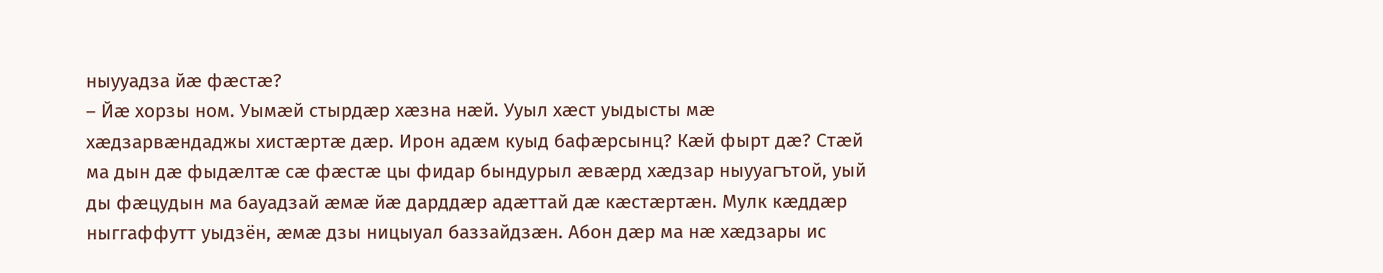ныууадза йæ фæстæ?
– Йæ хорзы ном. Уымæй стырдæр хæзна нæй. Ууыл хæст уыдысты мæ хæдзарвæндаджы хистæртæ дæр. Ирон адæм куыд бафæрсынц? Кæй фырт дæ? Стæй ма дын дæ фыдæлтæ сæ фæстæ цы фидар бындурыл æвæрд хæдзар ныууагътой, уый ды фæцудын ма бауадзай æмæ йæ дарддæр адæттай дæ кæстæртæн. Мулк кæддæр ныггаффутт уыдзён, æмæ дзы ницыуал баззайдзæн. Абон дæр ма нæ хæдзары ис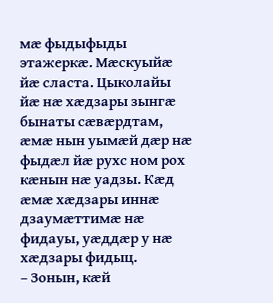мæ фыдыфыды этажеркæ. Мæскуыйæ йæ сласта. Цыколайы йæ нæ хæдзары зынгæ бынаты сæвæрдтам, æмæ нын уымæй дæр нæ фыдæл йæ рухс ном рох кæнын нæ уадзы. Кæд æмæ хæдзары иннæ дзаумæттимæ нæ фидауы, уæддæр у нæ хæдзары фидыц.
– Зонын, кæй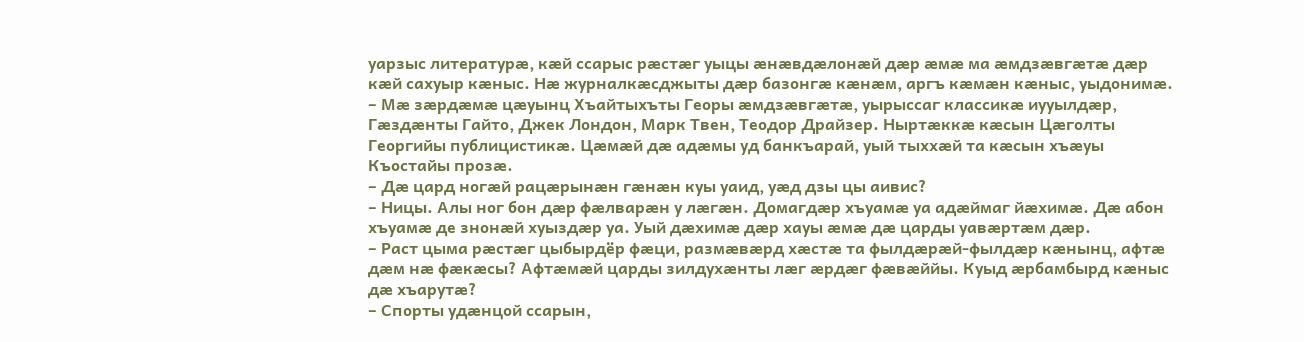уарзыс литературæ, кæй ссарыс рæстæг уыцы æнæвдæлонæй дæр æмæ ма æмдзæвгæтæ дæр кæй сахуыр кæныс. Нæ журналкæсджыты дæр базонгæ кæнæм, аргъ кæмæн кæныс, уыдонимæ.
– Мæ зæрдæмæ цæуынц Хъайтыхъты Георы æмдзæвгæтæ, уырыссаг классикæ иууылдæр, Гæздæнты Гайто, Джек Лондон, Марк Твен, Теодор Драйзер. Ныртæккæ кæсын Цæголты Георгийы публицистикæ. Цæмæй дæ адæмы уд банкъарай, уый тыххæй та кæсын хъæуы Къостайы прозæ.
– Дæ цард ногæй рацæрынæн гæнæн куы уаид, уæд дзы цы аивис?
– Ницы. Алы ног бон дæр фæлварæн у лæгæн. Домагдæр хъуамæ уа адæймаг йæхимæ. Дæ абон хъуамæ де знонæй хуыздæр уа. Уый дæхимæ дæр хауы æмæ дæ царды уавæртæм дæр.
– Раст цыма рæстæг цыбырдёр фæци, размæвæрд хæстæ та фылдæрæй-фылдæр кæнынц, афтæ дæм нæ фæкæсы? Афтæмæй царды зилдухæнты лæг æрдæг фæвæййы. Куыд æрбамбырд кæныс дæ хъарутæ?
– Спорты удæнцой ссарын,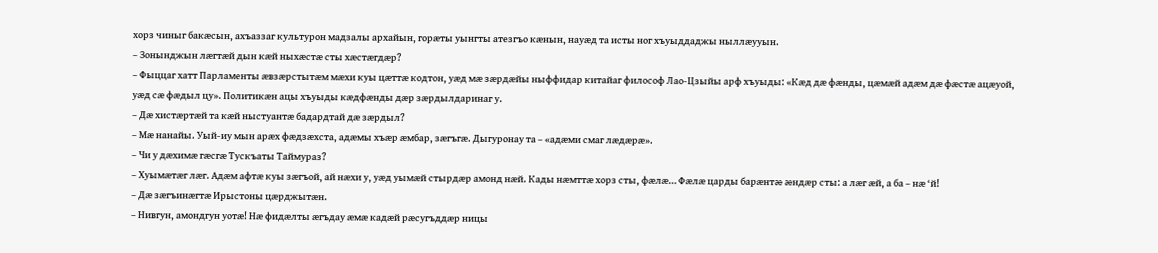хорз чиныг бакæсын, ахъаззаг культурон мадзалы архайын, горæты уынгты атезгъо кæнын, науæд та исты ног хъуыддаджы ныллæууын.
– Зонынджын лæгтæй дын кæй ныхæстæ сты хæстæгдæр?
– Фыццаг хатт Парламенты æвзæрстытæм мæхи куы цæттæ кодтон, уæд мæ зæрдæйы ныффидар китайаг философ Лао-Цзыйы арф хъуыды: «Кæд дæ фæнды, цæмæй адæм дæ фæстæ ацæуой, уæд сæ фæдыл цу». Политикæн ацы хъуыды кæдфæнды дæр зæрдылдаринаг у.
– Дæ хистæртæй та кæй ныстуантæ бадардтай дæ зæрдыл?
– Мæ нанайы. Уый-иу мын арæх фæдзæхста, адæмы хъæр æмбар, зæгъгæ. Дыгуронау та – «адæми смаг лæдæрæ».
– Чи у дæхимæ гæсгæ Тускъаты Таймураз?
– Хуымæтæг лæг. Адæм афтæ куы зæгъой, ай нæхи у, уæд уымæй стырдæр амонд нæй. Кады нæмттæ хорз сты, фæлæ… Фæлæ царды барæнтæ æндæр сты: а лæг æй, а ба – нæ ‘й!
– Дæ зæгъинæгтæ Ирыстоны цæрджытæн.
– Нивгун, амондгун уотæ! Нæ фидæлты æгъдау æмæ кадæй рæсугъддæр ницы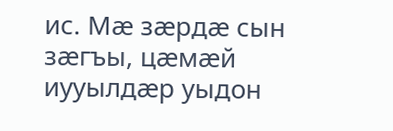ис. Мæ зæрдæ сын зæгъы, цæмæй иууылдæр уыдон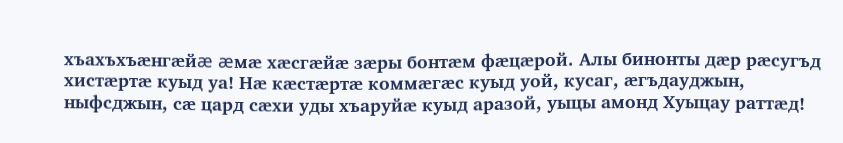хъахъхъæнгæйæ æмæ хæсгæйæ зæры бонтæм фæцæрой. Алы бинонты дæр рæсугъд хистæртæ куыд уа! Нæ кæстæртæ коммæгæс куыд уой, кусаг, æгъдауджын, ныфсджын, сæ цард сæхи уды хъаруйæ куыд аразой, уыцы амонд Хуыцау раттæд!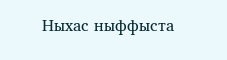Ныхас ныффыста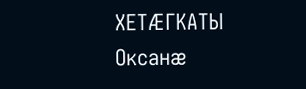ХЕТÆГКАТЫ Оксанæ